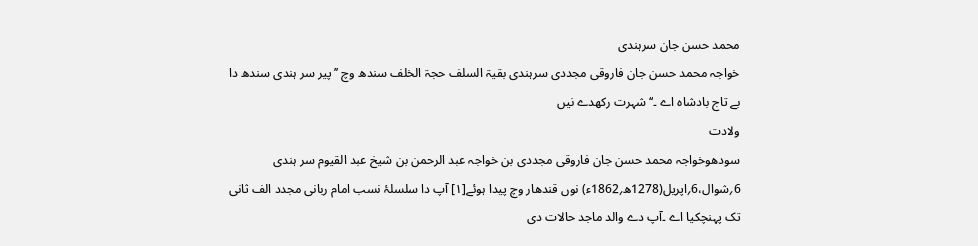محمد حسن جان سرہندی
خواجہ محمد حسن جان فاروقی مجددی سرہندی بقیۃ السلف حجۃ الخلف سندھ وچ ’’پیر سر ہندی سندھ دا بے تاج بادشاہ اے ۔‘‘ شہرت رکھدے نيں
ولادت
سودھوخواجہ محمد حسن جان فاروقی مجددی بن خواجہ عبد الرحمن بن شیخ عبد القیوم سر ہندی 6؍شوال،6؍اپریل(1278ھ؍1862ء) نوں قندھار وچ پیدا ہوئے[۱] آپ دا سلسلۂ نسب امام ربانی مجدد الف ثانی تک پہنچکيا اے ۔آپ دے والد ماجد حالات دی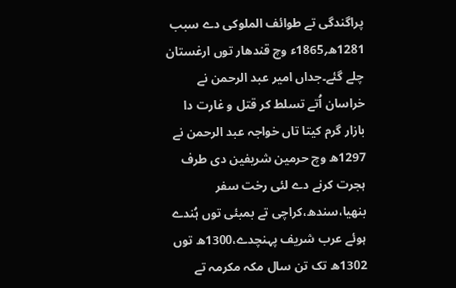پراگندگی تے طوائف الملوکی دے سبب 1281ھ؍1865ء وچ قندھار توں ارغستان چلے گئے۔جداں امیر عبد الرحمن نے خراسان اُتے تسلط کر قتل و غارت دا بازار گرم کيتا تاں خواجہ عبد الرحمن نے 1297ھ وچ حرمین شریفین دی طرف ہجرت کرنے دے لئی رخت سفر بنھیا،سندھ،کراچی تے بمبئی توں ہُندے ہوئے عرب شریف پہنچدے،1300ھ توں 1302ھ تک تن سال مکہ مکرمہ تے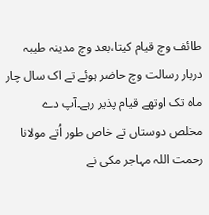طائف وچ قیام کيتا،بعد وچ مدینہ طیبہ دربار رسالت وچ حاضر ہوئے تے اک سال چار ماہ تک اوتھے قیام پذیر رہے۔آپ دے مخلص دوستاں تے خاص طور اُتے مولانا رحمت اللہ مہاجر مکی نے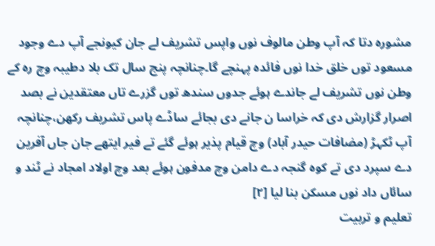مشورہ دتا کہ آپ وطن مالوف نوں واپس تشریف لے جان کیونجے آپ دے وجود مسعود توں خلق خدا نوں فائدہ پہنچے گا۔چنانچہ پنج سال تک بلا دطیبہ وچ رہ کے وطن نوں تشریف لے جاندے ہوئے جدوں سندھ توں گزرے تاں معتقدین نے بصد اصرار گزارش دی کہ خراسا ن جانے دی بجائے ساڈے پاس تشریف رکھن،چنانچہ آپ ٹکہڑ (مضافات حیدر آباد) وچ قیام پذیر ہوئے گئے تے فیر ایتھے جان جاں آفرین دے سپرد دی تے کوہ گنجہ دے دامن وچ مدفون ہوئے بعد وچ اولاد امجاد نے ٹند و سائاں داد نوں مسکن بنا لیا [۲]
تعلیم و تربیت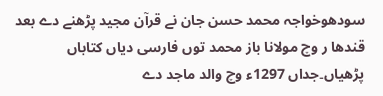سودھوخواجہ محمد حسن جان نے قرآن مجید پڑھنے دے بعد قندھا ر وچ مولانا باز محمد توں فارسی دیاں کتاباں پڑھیاں۔جداں 1297ء وچ والد ماجد دے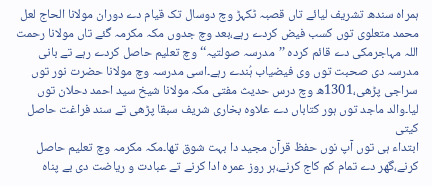ہمراہ سندھ تشریف لیائے تاں قصبہ ٹکہڑ وچ دوسال تک قیام دے دوران مولانا الحاج لعل محمد متعلوی توں کسب فیض کردے رہے،بعد وچ جدوں مکہ مکرمہ گئے تاں مولانا رحمت اللہ مہاجرمکی دے قائم کردہ ’’مدرسہ صولتیہ‘‘ وچ تعلیم حاصل کردے رہے تے بانی مدرسہ دی صحبت توں وی فیضیاب ہُندے رہے۔اسی مدرسہ وچ مولانا حضرت نور توں سراجی پڑھی،1301ھ وچ درس حدیث مفتی مکہ مولانا شیخ سید احمد دحلان توں لیا۔والد ماجد توں ہور کتاباں دے علاوہ بخاری شریف سبقا پڑھی تے سند فراغت حاصل کيتی
ابتداء ہی توں آپ نوں حفظ قرآن مجید دا بہت شوق تھا۔مکہ مکرمہ وچ تعلیم حاصل کرنے،گھر دے تمام کم کاج کرنے،ہر روز عمرہ ادا کرنے تے عبادت و ریاضت دی بے پناہ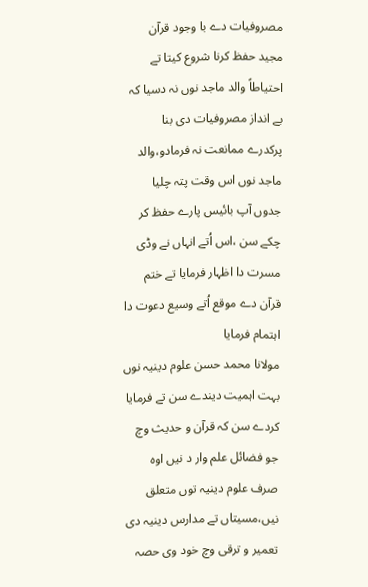مصروفیات دے با وجود قرآن مجید حفظ کرنا شروع کيتا تے احتیاطاً والد ماجد نوں نہ دسیا کہ بے انداز مصروفیات دی بنا پرکدرے ممانعت نہ فرمادو،والد ماجد نوں اس وقت پتہ چلیا جدوں آپ بائیس پارے حفظ کر چکے سن ،اس اُتے انہاں نے وڈی مسرت دا اظہار فرمایا تے ختم قرآن دے موقع اُتے وسیع دعوت دا اہتمام فرمایا
مولانا محمد حسن علوم دینیہ نوں بہت اہمیت دیندے سن تے فرمایا کردے سن کہ قرآن و حدیث وچ جو فضائل علم وار د نيں اوہ صرف علوم دینیہ توں متعلق نيں،مسیتاں تے مدارس دینیہ دی تعمیر و ترقی وچ خود وی حصہ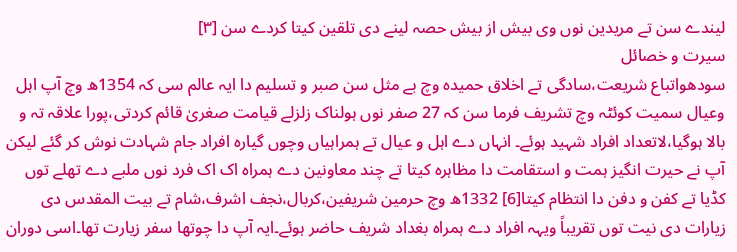لیندے سن تے مریدین نوں وی بیش از بیش حصہ لینے دی تلقین کيتا کردے سن [۳]
سیرت و خصائل
سودھواتباع شریعت،سادگی تے اخلاق حمیدہ وچ بے مثل سن صبر و تسلیم دا ایہ عالم سی کہ 1354ھ وچ آپ اہل وعیال سمیت کوئٹہ وچ تشریف فرما سن کہ 27 صفر نوں ہولناک زلزلے قیامت صغریٰ قائم کردتی،پورا علاقہ تہ و بالا ہوگیا،لاتعداد افراد شہید ہوئے۔ انہاں دے اہل و عیال تے ہمراہیاں وچوں گیارہ افراد جام شہادت نوش کر گئے لیکن آپ نے حیرت انگیز ہمت و استقامت دا مظاہرہ کيتا تے چند معاونین دے ہمراہ اک اک فرد نوں ملبے دے تھلے توں کڈیا تے کفن و دفن دا انتظام کيتا[6] 1332ھ وچ حرمین شریفین،کربال،نجف اشرف،شام تے بیت المقدس دی زیارات دی نیت توں تقریباً ویہہ افراد دے ہمراہ بغداد شریف حاضر ہوئے۔ایہ آپ دا چوتھا سفر زیارت تھا۔اسی دوران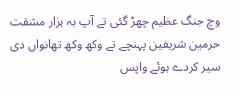وچ جنگ عظیم چھڑ گئی تے آپ بہ ہزار مشقت حرمین شریفین پہنچے تے وکھ وکھ تھانواں دی سیر کردے ہوئے واپس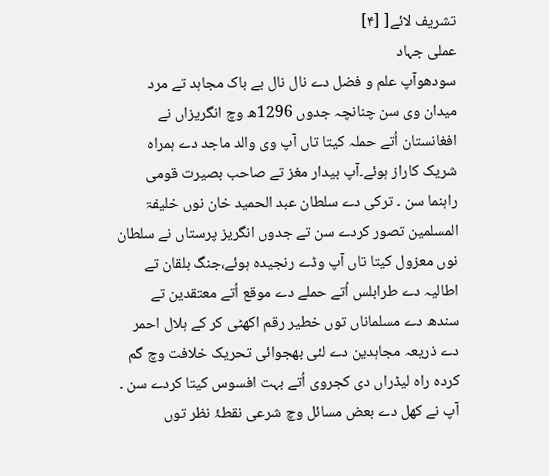تشریف لائے[ [۴]
عملی جہاد
سودھوآپ علم و فضل دے نال نال بے باک مجاہد تے مرد میدان وی سن چنانچہ جدوں 1296ھ وچ انگریزاں نے افغانستان اُتے حملہ کيتا تاں آپ وی والد ماجد دے ہمراہ شریک کاراز ہوئے۔آپ بیدار مغز تے صاحب بصیرت قومی راہنما سن ۔ ترکی دے سلطان عبد الحمید خان نوں خلیفۃ المسلمین تصور کردے سن تے جدوں انگریز پرستاں نے سلطان نوں معزول کيتا تاں آپ وڈے رنجیدہ ہوئے،جنگ بلقان تے اطالیہ دے طرابلس اُتے حملے دے موقع اُتے معتقدین تے سندھ دے مسلماناں توں خطیر رقم اکھٹی کر کے ہلال احمر دے ذریعہ مجاہدین دے لئی بھجوائی تحریک خلافت وچ گم کردہ راہ لیڈراں دی کجروی اُتے بہت افسوس کيتا کردے سن ۔ آپ نے کھل دے بعض مسائل وچ شرعی نقطۂ نظر توں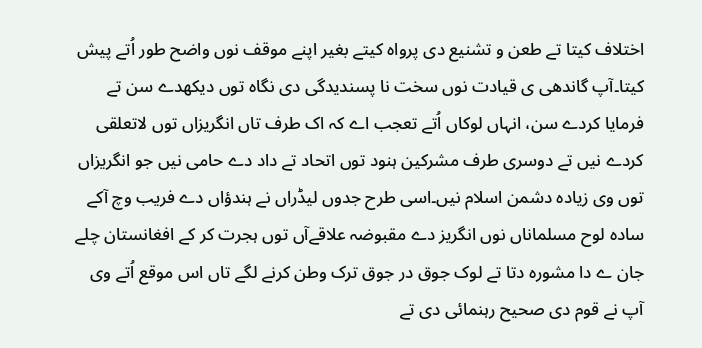اختلاف کيتا تے طعن و تشنیع دی پرواہ کيتے بغیر اپنے موقف نوں واضح طور اُتے پیش کيتا۔آپ گاندھی ی قیادت نوں سخت نا پسندیدگی دی نگاہ توں دیکھدے سن تے فرمایا کردے سن، انہاں لوکاں اُتے تعجب اے کہ اک طرف تاں انگریزاں توں لاتعلقی کردے نيں تے دوسری طرف مشرکین ہنود توں اتحاد تے داد دے حامی نيں جو انگریزاں توں وی زیادہ دشمن اسلام نيں۔اسی طرح جدوں لیڈراں نے ہندؤاں دے فریب وچ آکے سادہ لوح مسلماناں نوں انگریز دے مقبوضہ علاقےآں توں ہجرت کر کے افغانستان چلے جان ے دا مشورہ دتا تے لوک جوق در جوق ترک وطن کرنے لگے تاں اس موقع اُتے وی آپ نے قوم دی صحیح رہنمائی دی تے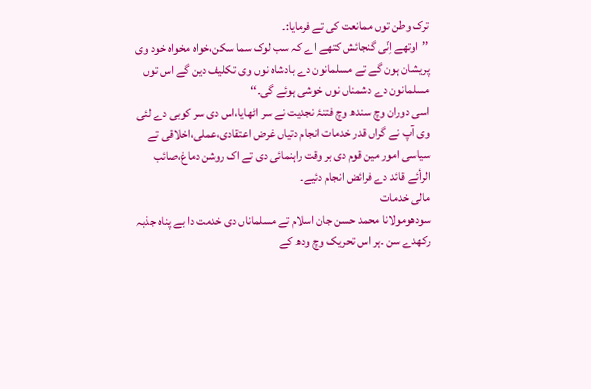ترک وطن توں ممانعت کی تے فرمایا:۔
’’اوتھے اِنّی گنجائش کتھے اے کہ سب لوک سما سکن،خواہ مخواہ خود وی پریشان ہون گے تے مسلمانون دے بادشاہ نوں وی تکلیف دین گے اس توں مسلمانون دے دشمناں نوں خوشی ہوئے گی۔‘‘
اسی دوران وچ سندھ وچ فتنۂ نجدیت نے سر اٹھایا،اس دی سر کوبی دے لئی وی آپ نے گراں قدر خدمات انجام دتیاں غرض اعتقادی،عملی،اخلاقی تے سیاسی امور مین قوم دی بر وقت راہنمائی دی تے اک روشن دماغ،صائب الرأئے قائد دے فرائض انجام دئیے۔
مالی خدمات
سودھومولانا محمد حسن جان اسلام تے مسلماناں دی خدمت دا بے پناہ جذبہ رکھدے سن ۔ہر اس تحریک وچ ودھ کے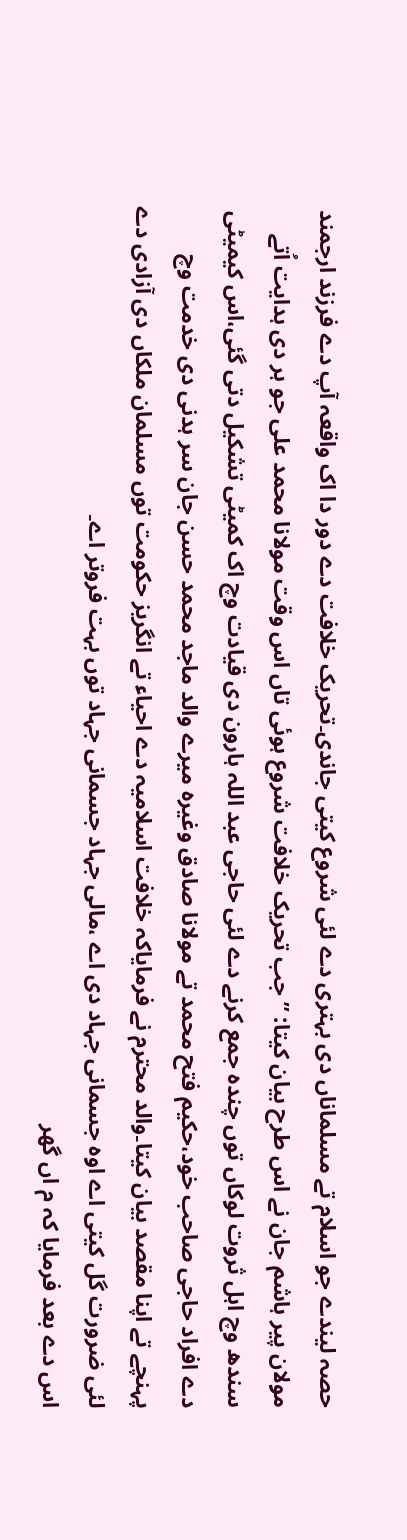حصہ لیندے جو اسلام تے مسلماناں دی بہتری دے لئی شروع کيتی جاندی۔تحریک خلافت دے دور دا اک واقعہ آپ دے فرزند ارجمند مولان پیر ہاشم جان نے اس طرح بیان کيتا: ’’جب تحریک خلافت شروع ہوئی تاں اس وقت مولانا محمد علی جو ہر دی ہدایت اُتے سندھ وچ اہل ثروت لوکاں توں چندہ جمع کرنے دے لئی حاجی عبد اللہ ہارون دی قیادت وچ اک کمیٹی تشکیل دتی گئی،اس کیمیٹی دے افراد حاجی صاحب خود،حکیم فتح محمد تے مولانا صادق وغیرہ میرے والد ماجد محمد حسن جان سر ہدنی دی خدمت وچ پہنچے تے اپنا مقصد بیان کيتا۔والد محترم نے فرمایاکہ خلافت اسلامیہ دے احیاء تے انگریز حکومت توں مسلمان ملکاں دی آزادی دے لئی ضرورت گل کيتی اے اوہ جسمانی جہاد دی اے ،مالی جہاد جسمانی جہاد توں بہت فروتر اے۔
اس دے بعد فرمایا کہ م اں گھر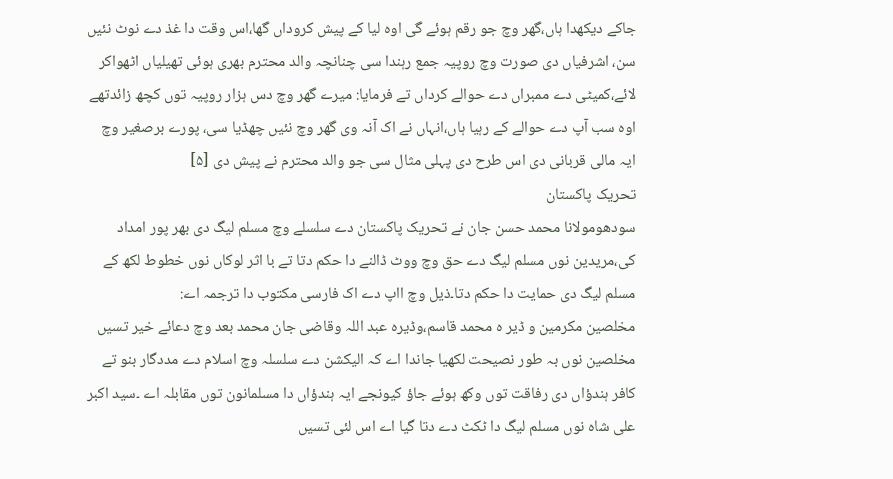جاکے دیکھدا ہاں،گھر وچ جو رقم ہوئے گی اوہ لیا کے پیش کروداں گھا،اس وقت دا غذ دے نوٹ نئيں سن، اشرفیاں دی صورت وچ روپیہ جمع رہندا سی چنانچہ والد محترم بھری ہوئی تھیلیاں اٹھواکر لائے،کمیٹی دے ممبراں دے حوالے کرداں تے فرمایا: میرے گھر وچ دس ہزار روپیہ توں کچھ زائدتھے اوہ سب آپ دے حوالے کے رہیا ہاں،انہاں نے اک آنہ وی گھر وچ نئيں چھڈیا سی، پورے برصغیر وچ ایہ مالی قربانی دی اس طرح دی پہلی مثال سی جو والد محترم نے پیش دی [۵]
تحریک پاکستان
سودھومولانا محمد حسن جان نے تحریک پاکستان دے سلسلے وچ مسلم لیگ دی بھر پور امداد کی،مریدین نوں مسلم لیگ دے حق وچ ووٹ ڈالنے دا حکم دتا تے با اثر لوکاں نوں خطوط لکھ کے مسلم لیگ دی حمایت دا حکم دتا۔ذیل وچ ااپ دے اک فارسی مکتوب دا ترجمہ اے:
مخلصین مکرمین و ڈیر ہ محمد قاسم،وڈیرہ عبد اللہ وقاضی جان محمد بعد وچ دعائے خیر تسيں مخلصین نوں بہ طور نصیحت لکھیا جاندا اے کہ الیکشن دے سلسلہ وچ اسلام دے مددگار بنو تے کافر ہندؤاں دی رفاقت توں وکھ ہوئے جاؤ کیونجے ایہ ہندؤاں دا مسلمانون توں مقابلہ اے ۔سید اکبر علی شاہ نوں مسلم لیگ دا ٹکٹ دے دتا گیا اے اس لئی تسيں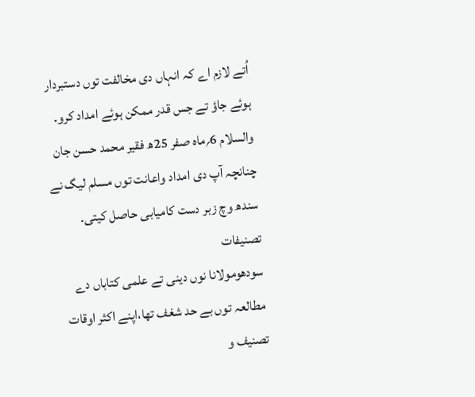اُتے لازم اے کہ انہاں دی مخالفت توں دستبردار ہوئے جاؤ تے جس قدر ممکن ہوئے امداد کرو۔ والسلام 6؍ماہ صفر 25ھ فقیر محمد حسن جان چنانچہ آپ دی امداد واعانت توں مسلم لیگ نے سندھ وچ زبر دست کامیابی حاصل کيتی۔
تصنیفات
سودھومولانا نوں دینی تے علمی کتاباں دے مطالعہ توں بے حد شغف تھا،اپنے اکثر اوقات تصنیف و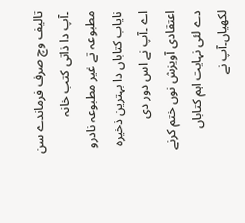تالیف وچ صرف فرماندے سن ۔آپ دا ذاتی کتب خانہ مطبوعہ تے غیر مطبوعہ نادرو نایاب کتاباں دا بہترین ذخیرہ اے ۔آپ نے اس دور دی اعتقادی آویزش نوں ختم کرنے دے لئی نہایت اہم کتاباں لکھياں۔آپ نے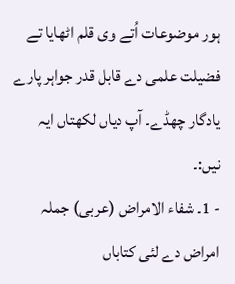ہور موضوعات اُتے وی قلم اٹھایا تے فضیلت علمی دے قابل قدر جواہر پارے یادگار چھڈے۔ آپ دیاں لکھتاں ایہ نيں:۔
- 1۔ شفاء الامراض (عربی) جملہ امراض دے لئی کتاباں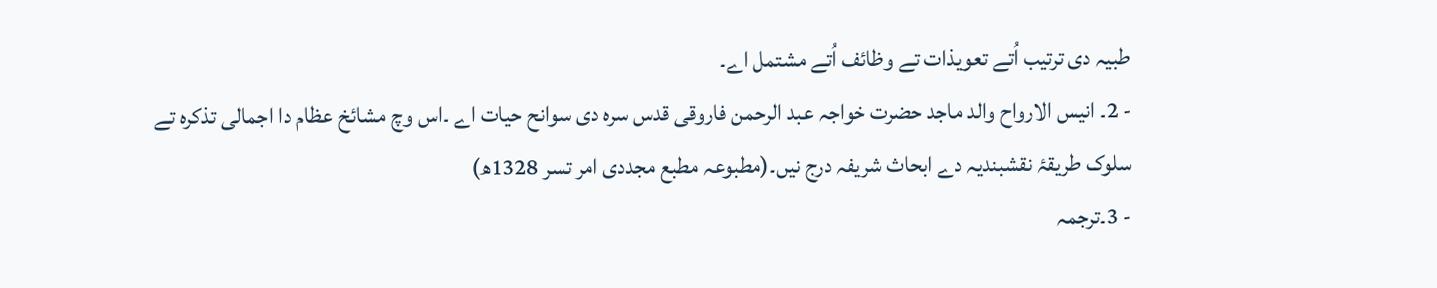طبیہ دی ترتیب اُتے تعویذات تے وظائف اُتے مشتمل اے۔
- 2۔ انیس الارواح والد ماجد حضرت خواجہ عبد الرحمن فاروقی قدس سرہ دی سوانح حیات اے ۔اس وچ مشائخ عظام دا اجمالی تذکرہ تے سلوک طریقۂ نقشبندیہ دے ابحاث شریفہ درج نيں۔(مطبوعہ مطبع مجددی امر تسر 1328ھ)
- 3۔ترجمہ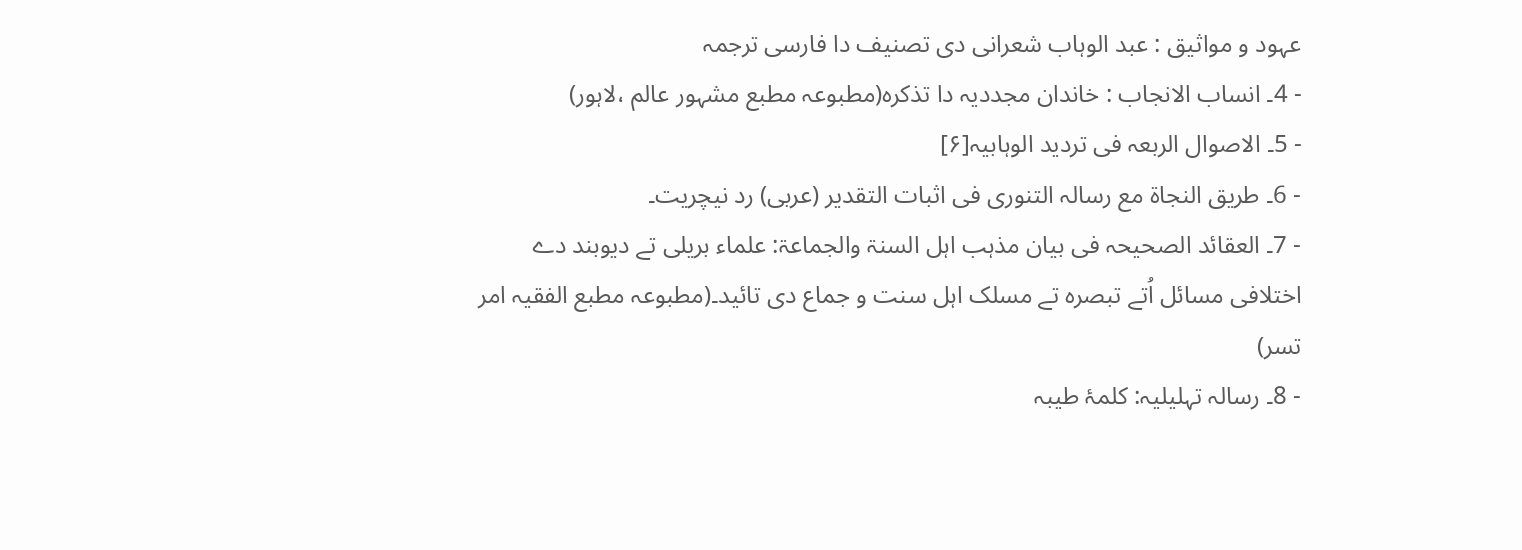عہود و مواثیق : عبد الوہاب شعرانی دی تصنیف دا فارسی ترجمہ
- 4۔ انساب الانجاب : خاندان مجددیہ دا تذکرہ(مطبوعہ مطبع مشہور عالم ،لاہور)
- 5۔ الاصوال الربعہ فی تردید الوہابیہ[۶]
- 6۔ طریق النجاۃ مع رسالہ التنوری فی اثبات التقدیر (عربی) رد نیچریت۔
- 7۔ العقائد الصحیحہ فی بیان مذہب اہل السنۃ والجماعۃ: علماء بریلی تے دیوبند دے اختلافی مسائل اُتے تبصرہ تے مسلک اہل سنت و جماع دی تائید۔(مطبوعہ مطبع الفقیہ امر تسر)
- 8۔ رسالہ تہلیلیہ: کلمۂ طیبہ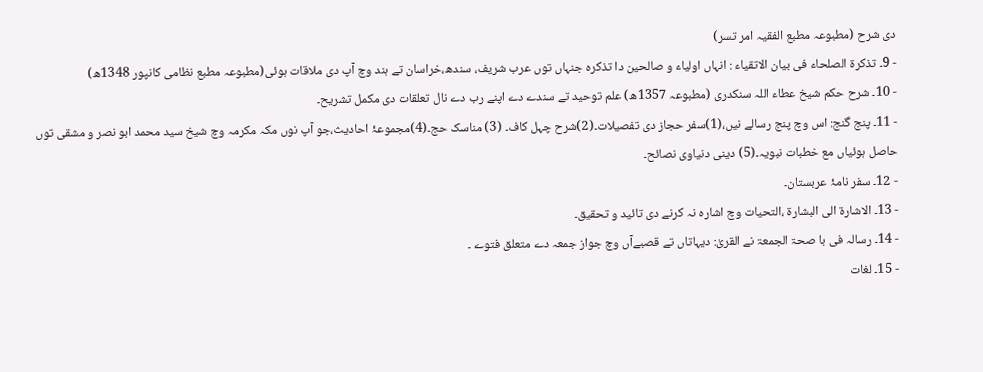دی شرح (مطبوعہ مطبع الفقیہ امر تسر)
- 9۔ تذکرۃ الصلحاء فی بیان الاتقیاء : انہاں اولیاء و صالحین دا تذکرہ جنہاں توں عرب شریف، سندھ،خراسان تے ہند وچ آپ دی ملاقات ہوئی(مطبوعہ مطبع نظامی کانپور 1348ھ)
- 10۔ شرح حکم شیخ عطاء اللہ سنکدری (مطبوعہ 1357ھ) علم توحید تے سندے دے اپنے رب دے نال تعلقات دی مکمل تشریح۔
- 11۔ پنج گنج: اس وچ پنج رسالے نيں،(1)سفر حجاز دی تفصیلات۔(2)شرح چہل کاف۔ (3) مناسک حج۔(4)مجموعۂ احادیث،جو آپ نوں مکہ مکرمہ وچ شیخ سید محمد ابو نصر و مشقی توں حاصل ہوئیاں مع خطبات نبویہ۔(5) دینی دنیاوی نصائح۔
- 12۔ سفر نامۂ عربستان۔
- 13۔ الاشارۃ الی البشارۃ ،التحیات وچ اشارہ نہ کرنے دی تائید و تحقیق۔
- 14۔ رسالہ فی با صحۃ الجمعۃ نے القریٰ: دیہاتاں تے قصبےآں وچ جواز جمعہ دے متعلق فتوے ۔
- 15۔ لغات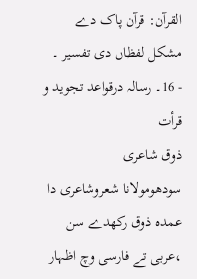القرآن: قرآن پاک دے مشکل لفظاں دی تفسیر ۔
- 16۔ رسالہ درقواعد تجوید و قرأت
ذوق شاعری
سودھومولانا شعروشاعری دا عمدہ ذوق رکھدے سن ،عربی تے فارسی وچ اظہار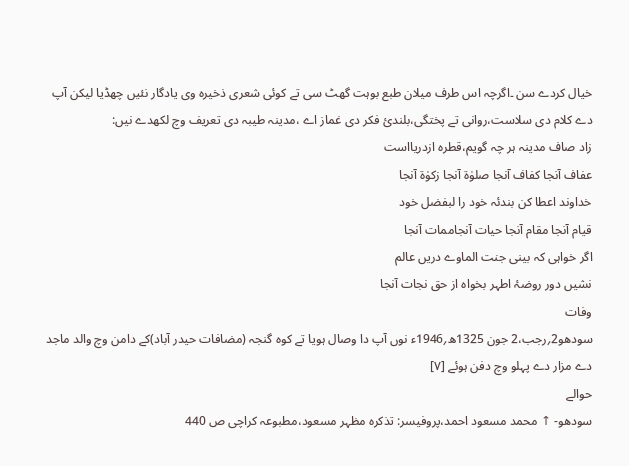خیال کردے سن ۔اگرچہ اس طرف میلان طبع بوہت گھٹ سی تے کوئی شعری ذخیرہ وی یادگار نئيں چھڈیا لیکن آپ دے کلام دی سلاست،روانی تے پختگی،بلندیٔ فکر دی غماز اے ،مدینہ طیبہ دی تعریف وچ لکھدے نيں:
زاد صاف مدینہ ہر چہ گویم،قطرہ ازدریااست
عفاف آنجا کفاف آنجا صلوٰۃ آنجا زکوٰۃ آنجا
خداوند اعطا کن بندئہ خود را لبفضل خود
قیام آنجا مقام آنجا حیات آنجاممات آنجا
اگر خواہی کہ بینی جنت الماوے دریں عالم
نشیں دور روضۂ اطہر بخواہ از حق نجات آنجا
وفات
سودھو2؍رجب،2 جون 1325ھ؍1946ء نوں آپ دا وصال ہويا تے کوہ گنجہ (مضافات حیدر آباد)کے دامن وچ والد ماجد دے مزار دے پہلو وچ دفن ہوئے [۷]
حوالے
سودھو- ↑ محمد مسعود احمد،پروفیسر: تذکرہ مظہر مسعود،مطبوعہ کراچی ص 440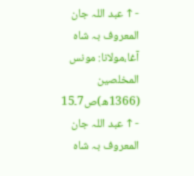- ↑ عبد اللہ جان المعروف بہ شاہ آغا،مولانا: مونس المخلصین (1366ھ)ص7۔15
- ↑ عبد اللہ جان المعروف بہ شاہ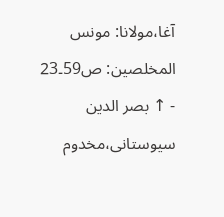آغا،مولانا: مونس المخلصین: ص59۔23
- ↑ بصر الدین سیوستانی،مخدوم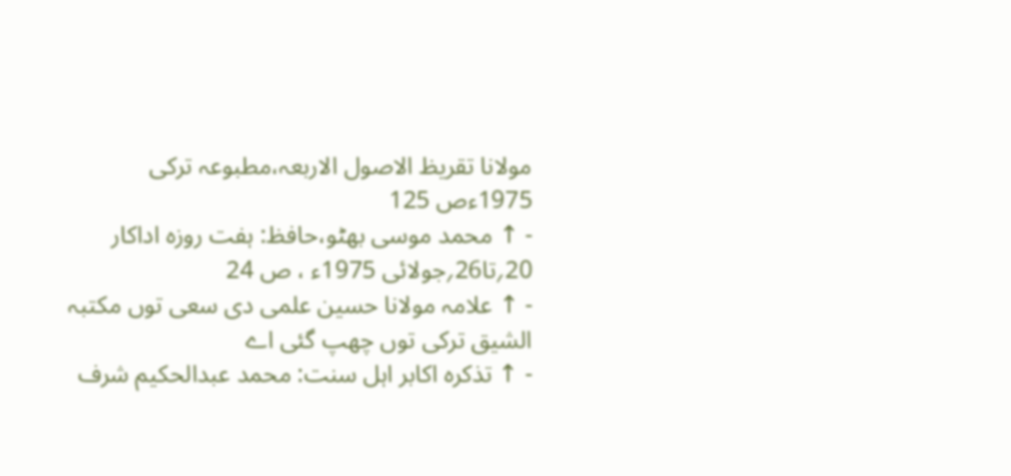مولانا تقریظ الاصول الاربعہ،مطبوعہ ترکی 1975ءص 125
- ↑ محمد موسی بھٹو،حافظ: ہفت روزہ اداکار 20؍تا26؍جولائی 1975ء ، ص 24
- ↑ علامہ مولانا حسین علمی دی سعی توں مکتبہ الشیق ترکی توں چھپ گئی اے
- ↑ تذکرہ اکابر اہل سنت: محمد عبدالحکیم شرف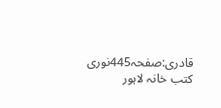قادری:صفحہ445نوری کتب خانہ لاہور